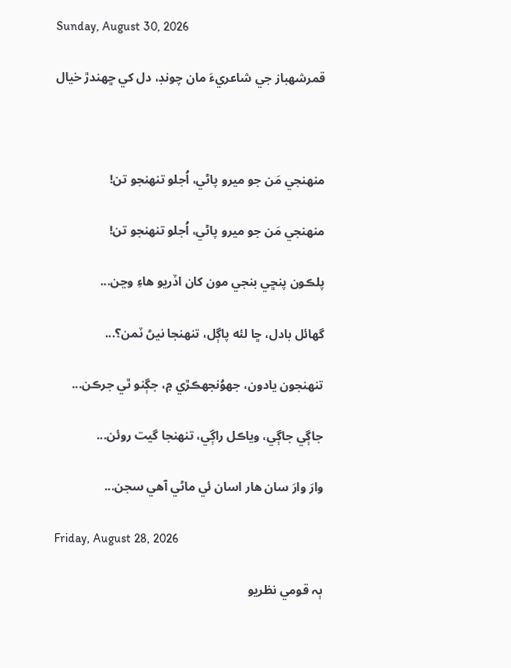Sunday, August 30, 2026

قمرشھباز جي شاعريءَ مان چونڊ، دل کي ڇھندڙ خيال



منهنجي مَن جو ميرو پاڻي، اُجلو تنهنجو تن!

منهنجي مَن جو ميرو پاڻي، اُجلو تنهنجو تن!

پلڪون پنڇي بنجي مون کان اڏريو هاءِ وڃن...

گهائل بادل، ڇا لئه پاڳل، تنهنجا نيڻ ٽمن؟...

تنهنجون يادون، جهوُنجهڪڙي ۾، جڳنو ٿي جرڪن...

جاڳي جاڳي، وياڪل راڳي، تنهنجا گيت روئن...

وارَ وارَ سان هار اسان ئي ماڻي آهي سجن...

Friday, August 28, 2026

ٻہ قومي نظريو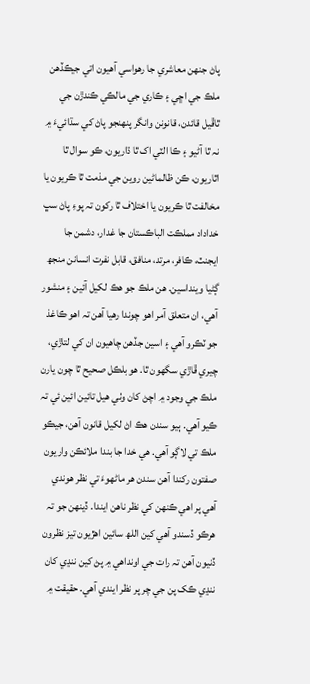پاڻ جنھن معاشري جا رھواسي آھيون اتي جيڪڏھن ملڪ جي اڇي ۽ ڪاري جي مالڪي ڪندڙن جي ٿاڦيل قائدن، قانونن وانگر پنھنجو پاڻ کي سڌائيءَ ۾ نہ ٿا آڻيو ۽ ڪا الٽي اک ٿا ڌاريون، ڪو سوال ٿا اٿاريون، ڪن ظالماڻين روين جي مذمت ٿا ڪريون يا مخالفت ٿا ڪريون يا اختلاف ٿا رکون تہ پوءِ پاڻ سڀ خداداد مملڪت الباڪستان جا غدار، دشمن جا ايجنٽ، ڪافر، مرتد، منافق، قابل نفرت انسانن منجھ ڳڻيا وينداسين. ھن ملڪ جو ھڪ لکيل آئين ۽ منشور آھي، ان متعلق آمر اھو چوندا رھيا آھن تہ اھو ڪاغذ جو ٽڪرو آھي ۽ اسين جڏھن چاھيون ان کي لتاڙي، چيري ڦاڙي سگھون ٿا. ھو بلڪل صحيح ٿا چون يارن ملڪ جي وجود ۾ اچڻ کان وٺي ھيل تائين ائين ئي تہ ڪيو آھي. ٻيو سندن ھڪ اڻ لکيل قانون آھن، جيڪو ملڪ تي لاڳو آھي. ھي خدا جا بندا ملائڪن واريون صفتون رکندا آھن سندن ھر ماڻھوءَ تي نظر ھوندي آھي پر اھي ڪنھن کي نظر ناھن ايندا. ڏينھن جو تہ ھرڪو ڏسندو آھي کين اللھ سائين اھڙيون تيز نظرون ڏنيون آھن تہ رات جي اونداھي ۾ پڻ کين ننڍي کان ننڍي ڪک پن جي چر پر نظر ايندي آھي. حقيقت ۾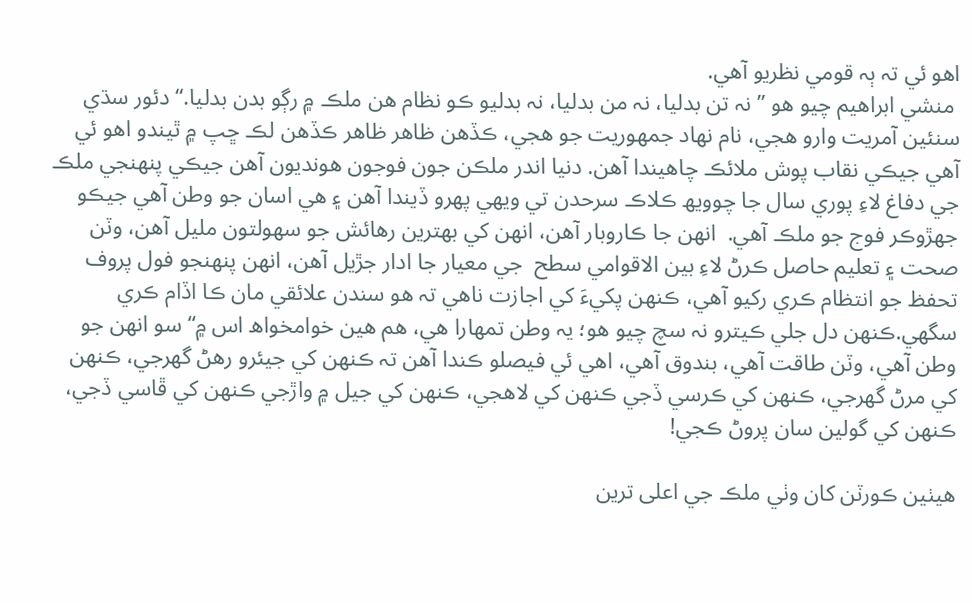اھو ئي تہ ٻہ قومي نظريو آھي.
 منشي ابراھيم چيو ھو ”نہ تن بدليا، نہ من بدليا، نہ بدليو ڪو نظام ھن ملڪ ۾ رڳو بدن بدليا.“ دئور سڌي سنئين آمريت وارو ھجي، نام نھاد جمھوريت جو ھجي، ڪڏھن ظاھر ظاھر ڪڏھن لڪ ڇپ ۾ ٿيندو اھو ئي آھي جيڪي نقاب پوش ملائڪ چاھيندا آھن. دنيا اندر ملڪن جون فوجون ھونديون آھن جيڪي پنھنجي ملڪ جي دفاغ لاءِ پوري سال جا چوويھ ڪلاڪ سرحدن تي ويھي پھرو ڏيندا آھن ۽ ھي اسان جو وطن آھي جيڪو جھڙوڪر فوج جو ملڪ آھي.  انھن جا ڪاروبار آھن، انھن کي بھترين رھائش جو سھولتون مليل آھن، وٽن صحت ۽ تعليم حاصل ڪرڻ لاءِ بين الاقوامي سطح  جي معيار جا ادار جڙيل آھن، انھن پنھنجو فول پروف تحفظ جو انتظام ڪري رکيو آھي، ڪنھن پکيءَ کي اجازت ناھي تہ ھو سندن علائقي مان ڪا اڏام ڪري سگھي.ڪنھن دل جلي ڪيترو نہ سچ چيو ھو؛ يہ وطن تمھارا ھي، ھم ھين خوامخواھ اس ۾“ سو انھن جو وطن آھي، وٽن طاقت آھي، بندوق آھي، اھي ئي فيصلو ڪندا آھن تہ ڪنھن کي جيئرو رھڻ گھرجي، ڪنھن کي مرڻ گھرجي، ڪنھن کي ڪرسي ڏجي ڪنھن کي لاھجي، ڪنھن کي جيل ۾ واڙجي ڪنھن کي ڦاسي ڏجي، ڪنھن کي گولين سان پروڻ ڪجي!

ھيٺين ڪورٽن کان وٺي ملڪ جي اعلى ترين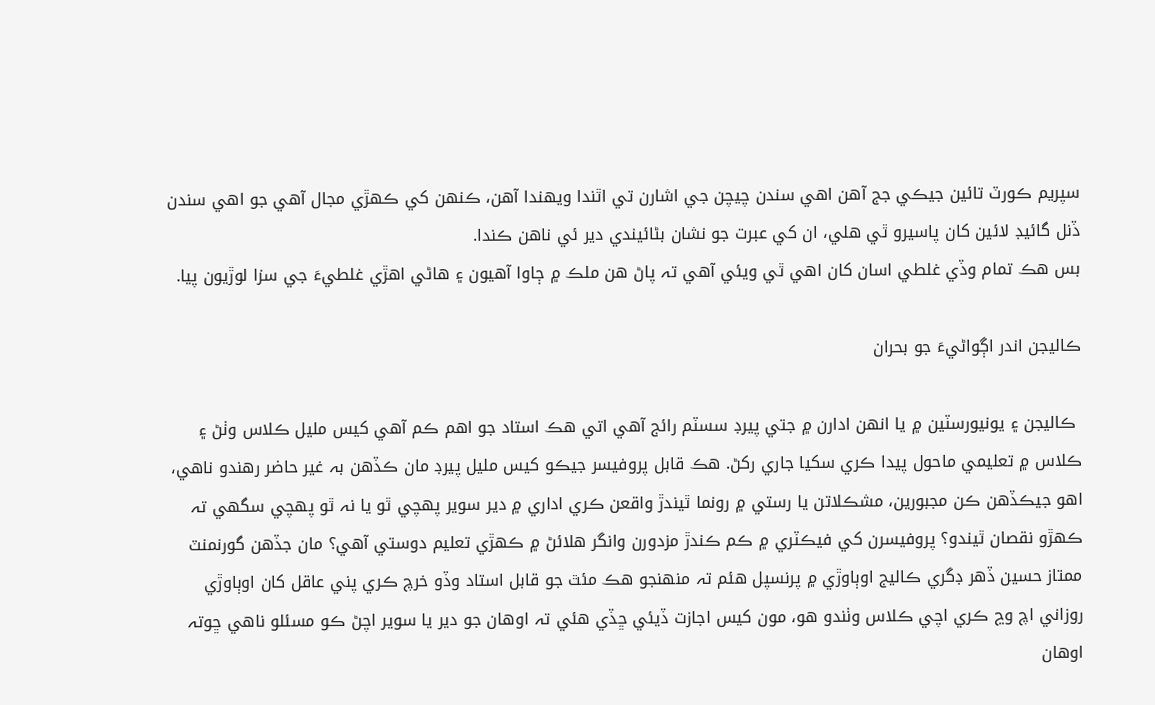سپريم ڪورٽ تائين جيڪي جج آھن اھي سندن چيچن جي اشارن تي اٿندا ويھندا آھن، ڪنھن کي ڪھڙي مجال آھي جو اھي سندن ڏنل گائيڊ لائين کان پاسيرو ٿي ھلي، ان کي عبرت جو نشان بڻائيندي دير ئي ناھن ڪندا.
بس ھڪ تمام وڏي غلطي اسان کان اھي ٿي ويئي آھي تہ پاڻ ھن ملڪ ۾ ڄاوا آھيون ۽ ھاڻي اھڙي غلطيءَ جي سزا لوڙيون پيا.

ڪاليجن اندر اڳواڻيءَ جو بحران

 ڪاليجن ۽ يونيورسٽين ۾ يا انھن ادارن ۾ جتي پيرڊ سسٽم رائج آھي اتي ھڪ استاد جو اھم ڪم آھي کيس مليل ڪلاس وٺڻ ۽ ڪلاس ۾ تعليمي ماحول پيدا ڪري سکيا جاري رکڻ. ھڪ قابل پروفيسر جيڪو کيس مليل پيرڊ مان ڪڏھن بہ غير حاضر رھندو ناھي، اھو جيڪڏھن ڪن مجبورين، مشڪلاتن يا رستي ۾ رونما ٿيندڙ واقعن ڪري اداري ۾ دير سوير پھچي ٿو يا نہ ٿو پھچي سگھي تہ ڪھڙو نقصان ٿيندو؟ پروفيسرن کي فيڪٽري ۾ ڪم ڪندڙ مزدورن وانگر ھلائڻ ۾ ڪھڙي تعليم دوستي آھي؟ مان جڏھن گورنمنٽ ممتاز حسين ڏھر ڊگري ڪاليج اوٻاوڙي ۾ پرنسپل ھئم تہ منھنجو ھڪ مئٿ جو قابل استاد وڏو خرچ ڪري پني عاقل کان اوٻاوڙي روزاني اچ وڃ ڪري اچي ڪلاس وٺندو ھو، مون کيس اجازت ڏيئي ڇڏي ھئي تہ اوھان جو دير يا سوير اچڻ ڪو مسئلو ناھي ڇوتہ اوھان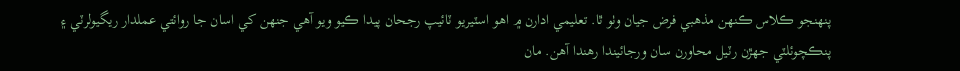پنھنجو ڪلاس ڪنھن مذھبي فرض جيان وٺو ٿا. تعليمي ادارن ۾ اھو اسٽيريو ٽائيپ رجحان پيدا ڪيو ويو آھي جنھن کي اسان جا روائتي عملدار ريگيولرٽي ۽ پنڪچوئلٽي جھڙن رٽيل محاورن سان ورجائيندا رھندا آھن. مان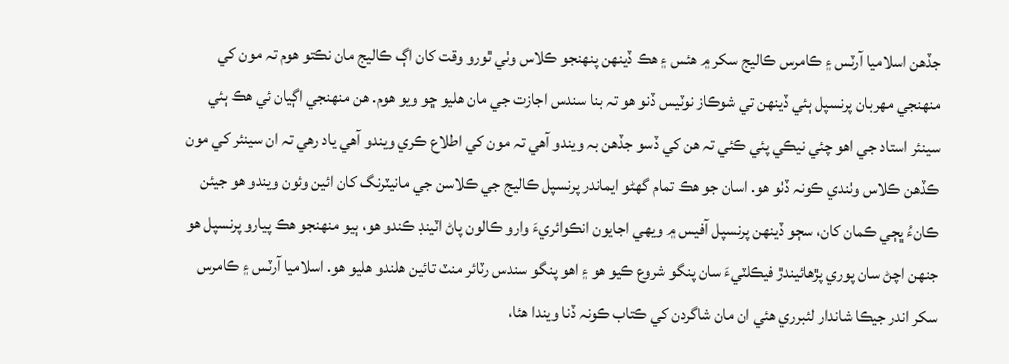جڏھن اسلاميا آرٽس ۽ ڪامرس ڪاليج سکر ۾ ھئس ۽ ھڪ ڏينھن پنھنجو ڪلاس وٺي ٿورو وقت کان اڳ ڪاليج مان نڪتو ھوم تہ مون کي منھنجي مھربان پرنسپل ٻئي ڏينھن تي شوڪاز نوٽيس ڏنو ھو تہ بنا سندس اجازت جي مان ھليو ڇو ويو ھوم. ھن منھنجي اڳيان ئي ھڪ ٻئي سينئر استاد جي اھو چئي نيڪي پئي ڪئي تہ ھن کي ڏسو جڏھن بہ ويندو آھي تہ مون کي اطلاع ڪري ويندو آھي ياد رھي تہ ان سينئر کي مون ڪڏھن ڪلاس وٺندي ڪونہ ڏٺو ھو. اسان جو ھڪ تمام گھڻو ايماندر پرنسپل ڪاليج جي ڪلاسن جي مانيٽرنگ کان ائين وئون ويندو ھو جيئن ڪانءُ ڀڄي ڪمان کان، سڄو ڏينھن پرنسپل آفيس ۾ ويھي اجايون انڪوائريءَ وارو ڪالون پاڻ اٽينڊ ڪندو ھو، ٻيو منھنجو ھڪ پيارو پرنسپل ھو جنھن اچڻ سان پوري پڙھائيندڙ فيڪلٽيءَ سان پنگو شروع ڪيو ھو ۽ اھو پنگو سندس رٽائر منٽ تائين ھلندو ھليو ھو. اسلاميا آرٽس ۽ ڪامرس سکر اندر جيڪا شاندار لئبرري ھئي ان مان شاگردن کي ڪتاب ڪونہ ڏنا ويندا ھئا،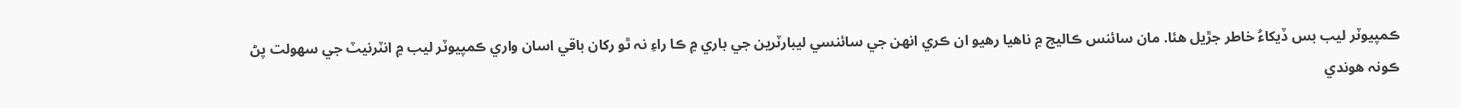ڪمپيوٽر ليب بس ڏيکاءُ خاطر جڙيل ھئا. مان سائنس ڪاليج ۾ ناھيا رھيو ان ڪري انھن جي سائنسي ليبارٽرين جي باري ۾ ڪا راءِ نہ ٿو رکان باقي اسان واري ڪمپيوٽر ليب ۾ انٽرنيٽ جي سھولت پڻ ڪونہ ھوندي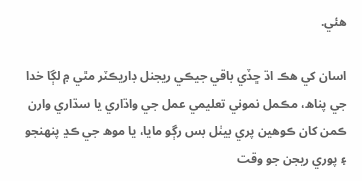ھئي.

اسان کي ھڪ اڌ ڇڏي باقي جيڪي ريجنل ڊاريڪٽر مٿي ۾ لڳا خدا جي پناھ، مڪمل نموني تعليمي عمل جي واڌاري يا سڌاري وارن ڪمن کان ڪوھين پري بيٺل بس رڳو مايا، يا موھ جي ڪڍ پنھنجو ۽ پوري ريجن جو وقت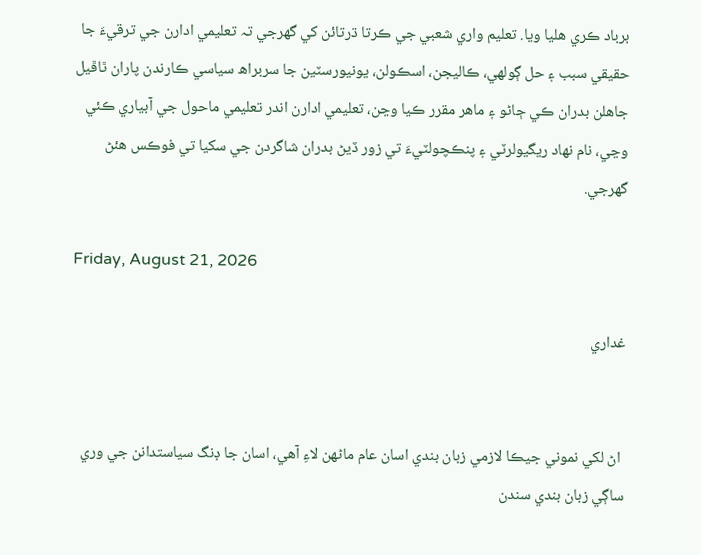برباد ڪري ھليا ويا. تعليم واري شعبي جي ڪرتا ڌرتائن کي گھرجي تہ تعليمي ادارن جي ترقيءَ جا حقيقي سبب ۽ حل ڳولھي، ڪاليجن، اسڪولن، يونيورسٽين جا سربراھ سياسي ڪارندن پاران ٿاڦيل جاھلن بدران ڪي ڄاڻو ۽ ماھر مقرر ڪيا وڃن، تعليمي ادارن اندر تعليمي ماحول جي آبياري ڪئي وڃي، نام نھاد ريگيولرٽي ۽ پنڪچولٽيءَ تي زور ڏيڻ بدران شاگردن جي سکيا تي فوڪس ھئڻ گھرجي.

Friday, August 21, 2026

غداري


 اڻ لکي نموني جيڪا لازمي زبان بندي اسان عام ماڻھن لاءِ آھي، اسان جا ڊنگ سياستدانن جي وري ساڳي زبان بندي سندن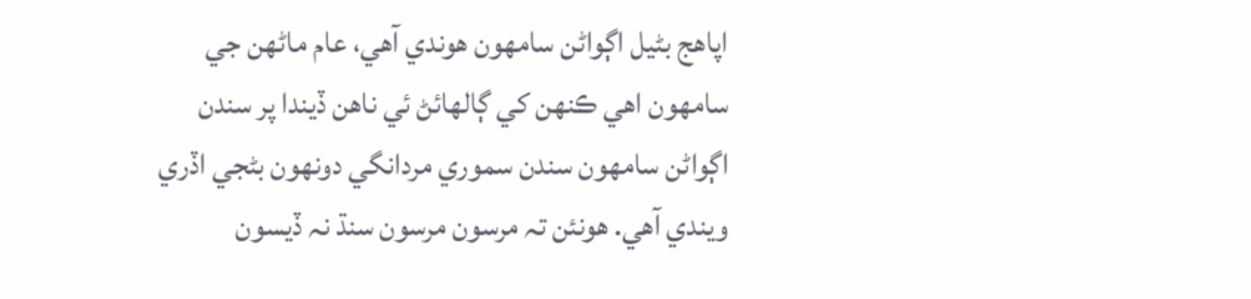اپاھج بڻيل اڳواڻن سامھون ھوندي آھي، عام ماڻھن جي سامھون اھي ڪنھن کي ڳالھائڻ ئي ناھن ڏيندا پر سندن اڳواڻن سامھون سندن سموري مردانگي دونھون بڻجي اڏري ويندي آھي. ھونئن تہ مرسون مرسون سنڌ نہ ڏيسون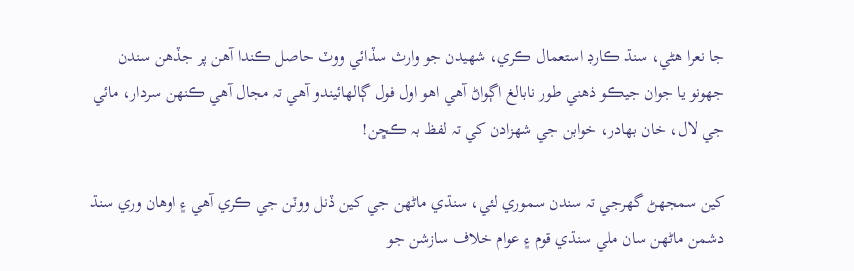جا نعرا ھڻي، سنڌ ڪارڊ استعمال ڪري، شھيدن جو وارث سڏائي ووٽ حاصل ڪندا آھن پر جڏھن سندن جھونو يا جوان جيڪو ذھني طور نابالغ اڳواڻ آھي اھو اول فول ڳالھائيندو آھي تہ مجال آھي ڪنھن سردار، مائي جي لال، خان بھادر، خوابن جي شھزادن کي تہ لفظ بہ ڪڇن!

کين سمجھڻ گھرجي تہ سندن سموري لئي، سنڌي ماڻھن جي کين ڏنل ووٽن جي ڪري آھي ۽ اوھان وري سنڌ دشمن ماڻھن سان ملي سنڌي قوم ۽ عوام خلاف سازشن جو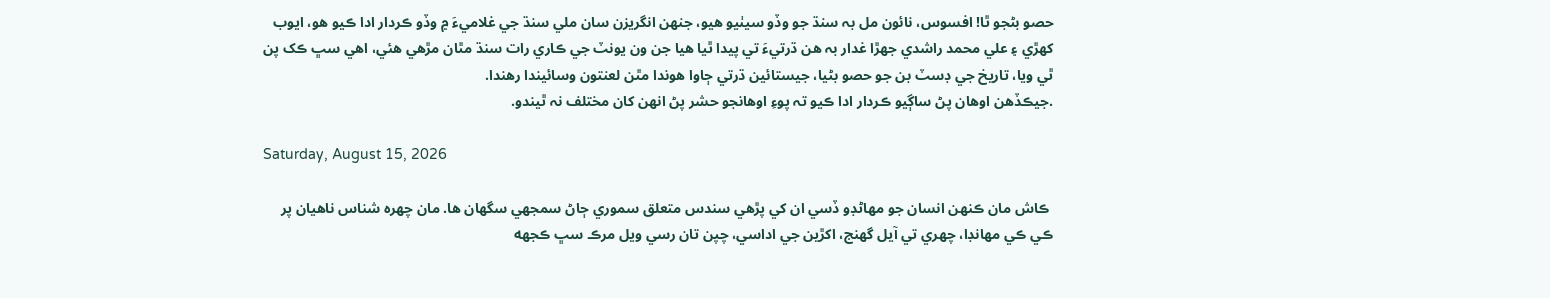حصو بڻجو ٿا! افسوس، نائون مل بہ سنڌ جو وڏو سيٺيو ھيو، جنھن انگريزن سان ملي سنڌ جي غلاميءَ ۾ وڏو ڪردار ادا ڪيو ھو، ايوب کھڙي ۽ علي محمد راشدي جھڙا غدار بہ ھن ڌرتيءَ تي پيدا ٿيا ھيا جن ون يونٽ جي ڪاري رات سنڌ مٿان مڙھي ھئي، اھي سڀ ڪک پن ٿي ويا، تاريخ جي ڊسٽ بن جو حصو بڻيا، جيستائين ڌرتي ڄاوا ھوندا مٿن لعنتون وسائيندا رھندا.
.جيڪڏھن اوھان پڻ ساڳيو ڪردار ادا ڪيو تہ پوءِ اوھانجو حشر پڻ انھن کان مختلف نہ ٿيندو.

Saturday, August 15, 2026

 ڪاش مان ڪنهن انسان جو مهاڻڊو ڏسي ان کي پڙهي سندس متعلق سموري ڄاڻ سمجهي سگهان ها. مان چهره شناس ناهيان پر ڪي ڪي مهانڊا، چهري تي آيل گهنج، اکڙين جي اداسي، چپن تان رسي ويل مرڪ سڀ ڪجهه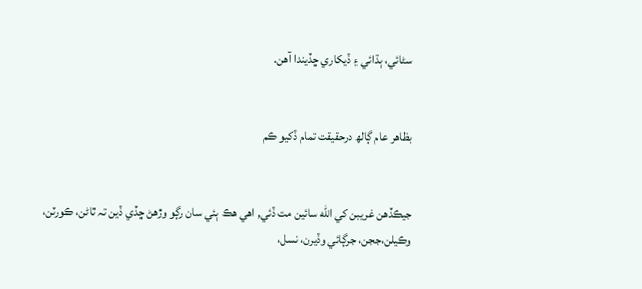سڻائي، ٻڌائي ۽ ڏيکاري ڇڏيندا آهن.


بظاھر عام ڳالھ درحقيقت تمام ڏکيو ڪم


جيڪڏهن غريبن کي الله سائين مت ڏئي, اهي هڪ ٻئي سان رڳو وڙهڻ ڇڏي ڏين تہ ٿاڻن، ڪورٽن، وڪيلن،ججن، جرڳائي وڏيرن، نسل،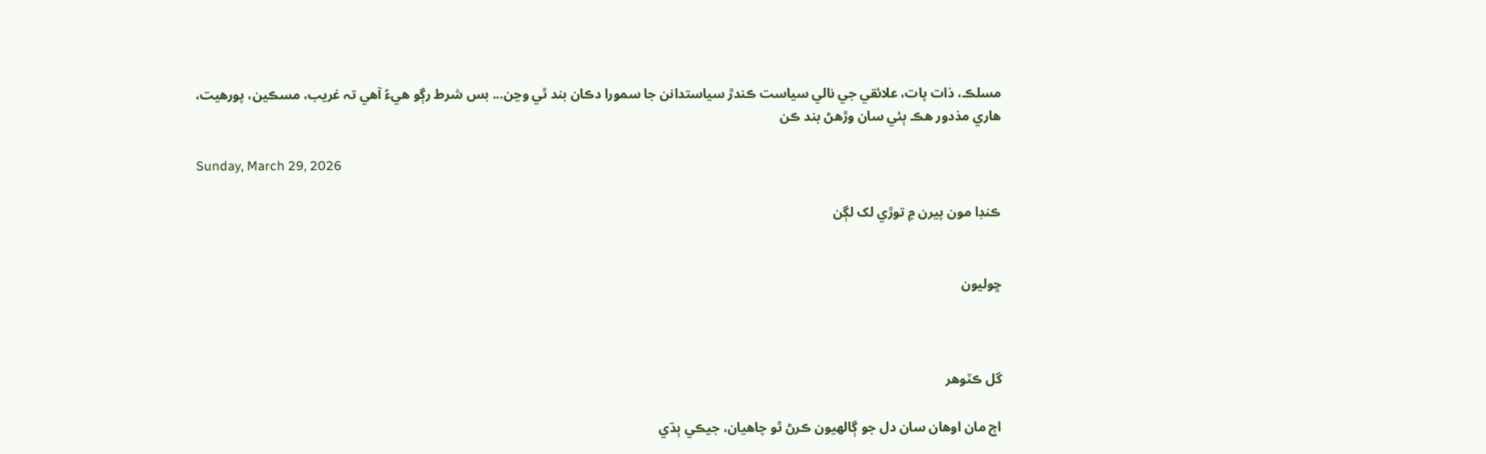مسلڪ، ذات پات، علائقي جي نالي سياست ڪندڙ سياستدانن جا سمورا دڪان بند ٿي وڃن... بس شرط رڳو هيءُ آهي تہ غريب، مسڪين، پورهيت، ھاري مذدور هڪ ٻئي سان وڙهڻ بند ڪن

Sunday, March 29, 2026

ڪنڊا مون پيرن ۾ توڙي لک لڳن


ڇوليون



گل ڪٽوھر

اڄ مان اوھان سان دل جو ڳالھيون ڪرڻ ٿو چاھيان، جيڪي ٻڌي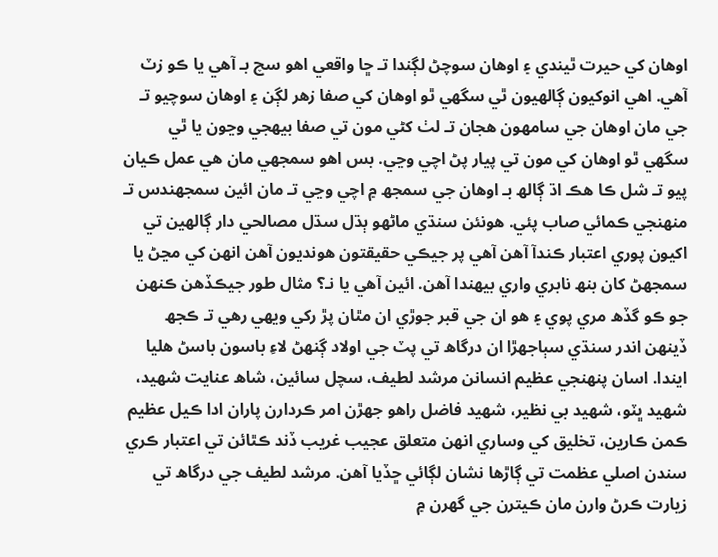اوھان کي حيرت ٿيندي ۽ اوھان سوچڻ لڳندا تـ ڇا واقعي اھو سچ بـ آھي يا ڪو زٽ آھي. اھي انوکيون ڳالھيون ٿي سگھي ٿو اوھان کي صفا زھر لڳن ۽ اوھان سوچيو تـ جي مان اوھان جي سامھون ھجان تـ لٺ کڻي مون تي صفا بيھجي وڃون يا ٿي سگھي ٿو اوھان کي مون تي پيار پڻ اچي وڃي. بس اھو سمجھي مان ھي عمل ڪيان پيو تـ شل ڪا ھڪ اڌ ڳالھ بـ اوھان جي سمجھ ۾ اچي وڃي تـ مان ائين سمجھندس تـ منھنجي ڪمائي صاب پئي. ھونئن سنڌي ماڻھو ٻڌل سڌل مصالحي دار ڳالھين تي اکيون پوري اعتبار ڪندآ آھن آھي پر جيڪي حقيقتون ھونديون آھن انھن کي مڃڻ يا سمجھڻ کان بنھ نابري واري بيھندا آھن. ائين آھي يا نـ؟ مثال طور جيڪڏھن ڪنھن جو ڪو گڏھ مري پوي ۽ ھو ان جي قبر جوڙي ان مٿان پڙ رکي ويھي رھي تـ ڪجھ ڏينھن اندر سنڌي سٻاجھڙا ان درگاھ تي پٽ جي اولاد ڳنھڻ لاءِ باسون باسڻ ھليا ايندا. اسان پنھنجي عظيم انسانن مرشد لطيف، سچل سائين، شاھ عنايت شھيد، شھيد ڀٽو، شھيد بي نظير، شھيد فاضل راھو جھڙن امر ڪردارن پاران ادا ڪيل عظيم ڪمن ڪارين، تخليق کي وساري انھن متعلق عجيب غريب ڏند ڪٿائن تي اعتبار ڪري سندن اصلي عظمت تي ڳاڙھا نشان لڳائي ڇڏيا آھن. مرشد لطيف جي درگاھ تي زيارت ڪرڻ وارن مان ڪيترن جي گهرن ۾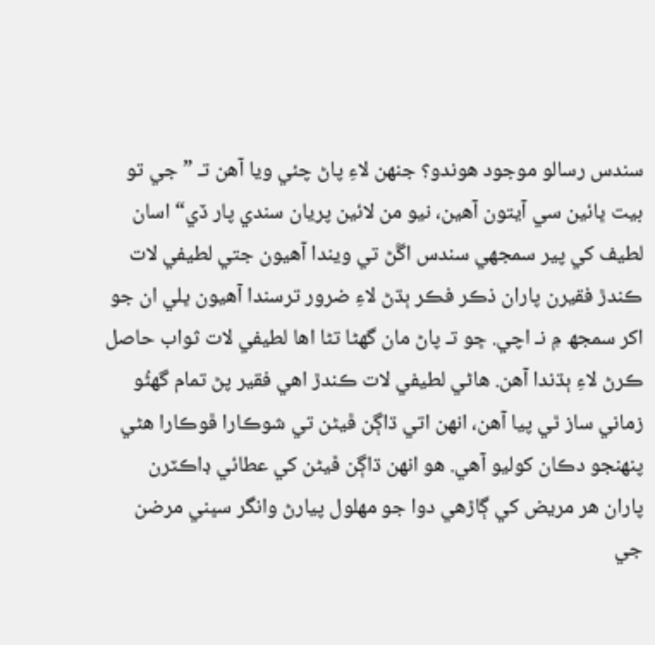سندس رسالو موجود ھوندو؟ جنھن لاءِ پاڻ چئي ويا آھن تـ ” جي تو بيت ڀائين سي آيتون آھين، نيو من لائين پريان سندي پار ڏي“ اسان لطيف کي پير سمجھي سندس اڱڻ تي ويندا آھيون جتي لطيفي لات ڪندڙ فقيرن پاران ذڪر فڪر ٻڌڻ لاءِ ضرور ترسندا آھيون ڀلي ان جو اکر سمجھ ۾ نـ اچي. ڇو تـ پاڻ مان گهڻا تڻا اھا لطيفي لات ثواب حاصل ڪرڻ لاءِ ٻڌندا آھن. ھاڻي لطيفي لات ڪندڙ اھي فقير پڻ تمام گهڻُو زماني ساز ٿي پيا آھن، انھن اتي ڌاڳن ڦيڻن تي شوڪارا ڦوڪارا ھڻي پنھنجو دڪان کوليو آھي. ھو انھن ڌاڳن ڦيڻن کي عطائي ڊاڪٽرن پاران ھر مريض کي ڳاڙھي دوا جو مھلول پيارڻ وانگر سڀني مرضن جي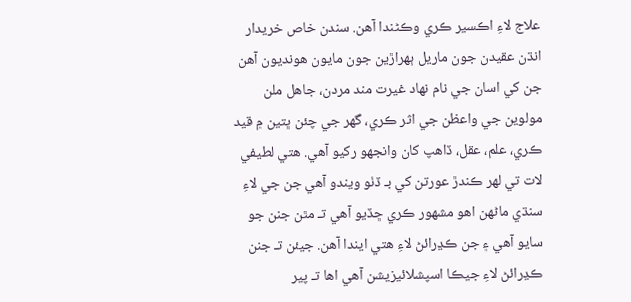علاج لاءِ اڪسير ڪري وڪڻندا آھن. سندن خاص خريدار انڌن عقيدن جون ماريل ٻھراڙين جون مايون ھونديون آھن جن کي اسان جي نام نھاد غيرت مند مردن، جاھل ملن مولوين جي واعظن جي اثر ڪري، گھر جي چئن ڀتين ۾ قيد ڪري، علم، عقل، ڏاھپ کان وانجھو رکيو آھي. ھتي لطيفي لات تي لھر ڪندڙ عورتن کي بـ ڏٺو ويندو آھي جن جي لاءِ سنڌي ماڻھن اھو مشھور ڪري ڇڏيو آھي تـ مٿن جنن جو سايو آھي ۽ جن ڪڍرائڻ لاءِ ھتي ايندا آھن. جيئن تـ جنن ڪڍرائڻ لاءِ جيڪا اسپشلائيزيشن آھي اھا تـ پير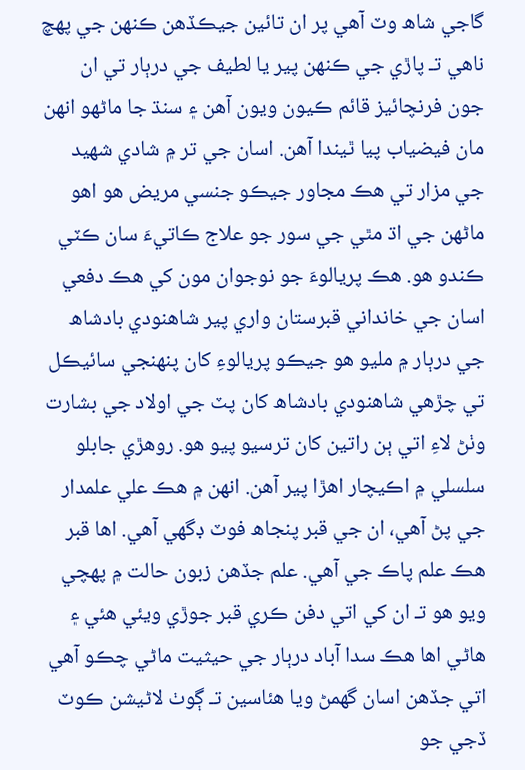گاجي شاھ وٽ آھي پر ان تائين جيڪڏھن ڪنھن جي پھچ ناھي تـ پاڙي جي ڪنھن پير يا لطيف جي درٻار تي ان جون فرنچائيز قائم ڪيون ويون آھن ۽ سنڌ جا ماڻھو انھن مان فيضياب پيا ٿيندا آھن. اسان جي تر ۾ شادي شھيد جي مزار تي ھڪ مجاور جيڪو جنسي مريض ھو اھو ماڻھن جي اڌ مٿي جي سور جو علاج ڪاتيءَ سان ڪٽي ڪندو ھو. ھڪ پريالوءَ جو نوجوان مون کي ھڪ دفعي اسان جي خانداني قبرستان واري پير شاھنودي بادشاھ جي درٻار ۾ مليو ھو جيڪو پريالوءِ کان پنھنجي سائيڪل تي چڙھي شاھنودي بادشاھ کان پٽ جي اولاد جي بشارت وٺڻ لاءِ اتي ٻن راتين کان ترسيو پيو ھو. روھڙي جابلو سلسلي ۾ اڪيچار اھڙا پير آھن. انھن ۾ ھڪ علي علمدار جي پڻ آھي، ان جي قبر پنجاھ فوٽ ڊگھي آھي. اھا قبر ھڪ علم پاڪ جي آھي. علم جڏھن زبون حالت ۾ پھچي ويو ھو تـ ان کي اتي دفن ڪري قبر جوڙي ويئي ھئي ۽ ھاڻي اھا ھڪ سدا آباد درٻار جي حيثيت ماڻي چڪو آھي اتي جڏھن اسان گھمڻ ويا ھئاسين تـ ڳوٺ لاڻيشن ڪوٽ ڏجي جو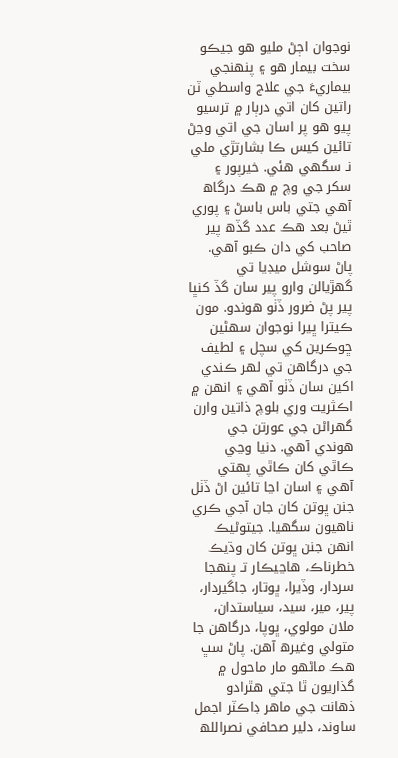نوجوان اڄڻ مليو ھو جيڪو سخت بيمار ھو ۽ پنھنجي بيماريءَ جي علاج واسطي ٽن راتين کان اتي درٻار ۾ ترسيو پيو ھو پر اسان جي اتي وڃڻ تائين کيس ڪا بشارتڙي ملي نـ سگھي ھئي. خيرپور ۽ سکر جي وچ ۾ ھڪ درگاھ آھي جتي باس باسڻ ۽ پوري ٿيڻ بعد ھڪ عدد گڏھ پير صاحب کي دان ڪبو آھي. پاڻ سوشل ميڊيا تي گھڙيالن وارو پير سان گڏ کنڀا پير پڻ ضرور ڏٺو ھوندو. مون ڪيترا ڀيرا نوجوان سھڻين ڇوڪرين کي سچل ۽ لطيف جي درگاھن تي لھر ڪندي اکين سان ڏٺو آھي ۽ انھن ۾ اڪثريت وري بلوچ ذاتين وارن گھراڻن جي عورتن جي ھوندي آھي. دنيا وڃي ڪاٿي کان ڪاٿي پھتي آھي ۽ اسان اڃا تائين اڻ ڏٺل جنن ڀوتن کان جان آجي ڪري ناھيون سگھيا. جيتوڻيڪ انھن جنن ڀوتن کان وڌيڪ خطرناڪ، ھاڃيڪار تـ پنھجا سردار، وڏيرا، ڀوتار، جاگيردار، پير، مير، سيد، سياستدان، ملان مولوي، ڀوپا، درگاھن جا متولي وغيرھ آھن. پاڻ سڀ ھڪ ماڻھو مار ماحول ۾ گذاريون ٿا جتي ھٿرادو ذھانت جي ماھر ڊاڪٽر اجمل ساوند، دلير صحافي نصراللھ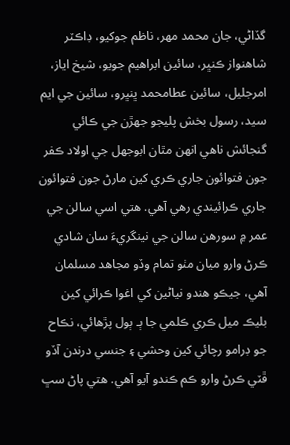گڏاڻي، جان محمد مھر، ناظم جوکيو، ڊاڪٽر شاھنواز ڪنڀر، سائين ابراھيم جويو، شيخ اياز، امرجليل، سائين عطامحمد ڀنڀرو، سائين جي ايم سيد، رسول بخش پليجو جھڙن جي ڪائي گنجائش ناھي انھن مٿان ابوجھل جي اولاد ڪفر جون فتوائون جاري ڪري کين مارڻ جون فتوائون جاري ڪرائيندي رھي آھي. ھتي اسي سالن جي عمر ۾ سورھن سالن جي نينگريءَ سان شادي ڪرڻ وارو ميان مٺو تمام وڏو مجاھد مسلمان آھي، جيڪو ھندو نياڻين کي اغوا ڪرائي کين بليڪ ميل ڪري ڪلمي جا ٻـ ٻول پڙھائي، نڪاح جو ڊرامو رچائي کين وحشي ۽ جنسي درندن آڏو ڦٽي ڪرڻ وارو ڪم ڪندو آيو آھي. ھتي پاڻ سڀ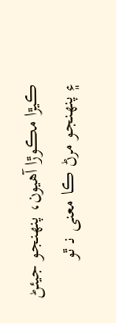ڪيڙا مڪوڙا آھيون، پنھنجو جيئڻ ۽ پنھنجو مرڻ ڪا معنى نـ ٿو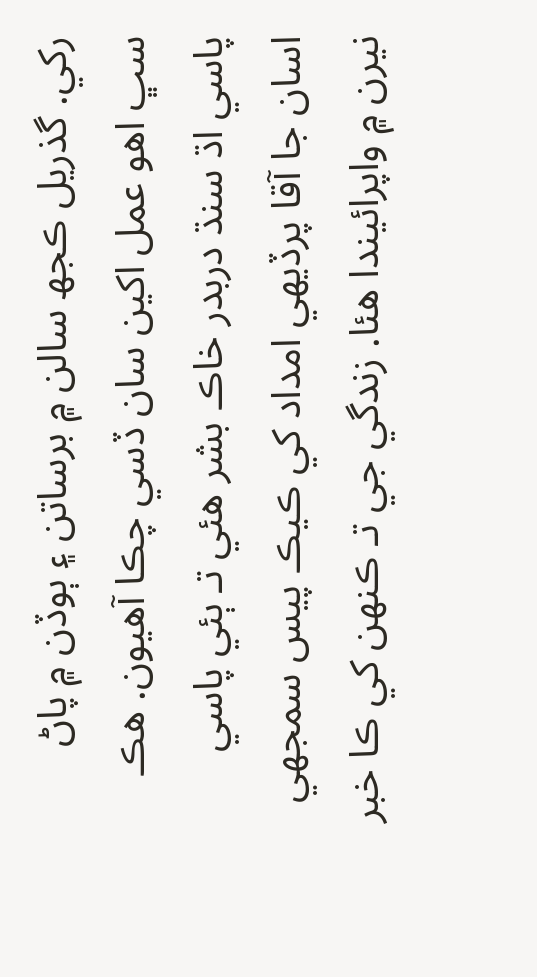رکي. گذريل ڪجھ سالن ۾ برساتن ۽ ٻوڏن ۾ پاڻ سڀ اھو عمل اکين سان ڏسي چڪا آھيون. ھڪ پاسي اڌ سنڌ دربدر خاڪ بشر ھئي تـ ٻئي پاسي اسان جا آقا پرڏيھي امداد کي ڪيڪ پيس سمجھي نيرن ۾ واپرائيندا ھئا. زندگي جي تـ ڪنھن کي ڪا خبر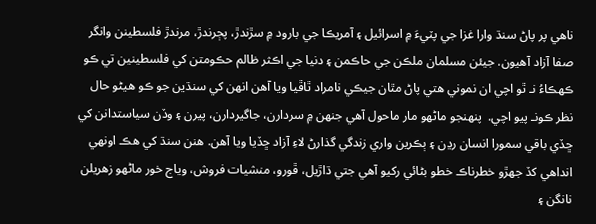ناھي پر پاڻ سنڌ وارا غزا جي پٽيءَ ۾ اسرائيل ۽ آمريڪا جي بارود ۾ سڙندڙ، پڄرندڙ، مرندڙ فلسطينن وانگر صفا آزاد آھيون. جيئن مسلمان ملڪن جي حاڪمن ۽ دنيا جي اڪثر ظالم حڪومتن کي فلسطينين تي ڪو ڪھڪاءُ نـ ٿو اچي ان نموني ھتي پاڻ مٿان جيڪي نامراد ٿاڦيا ويا آھن انھن کي سنڌين جو ڪو ھيڻو حال نظر ڪونـ پيو اچي.  پنھنجو ماڻھو مار ماحول آھي جنھن ۾ سردارن، جاگيردارن، پيرن ۽ وڏن سياستدانن کي ڇڏي باقي سمورا انسان رڍن ۽ ٻڪرين واري زندگي گذارڻ لاءِ آزاد ڇڏيا ويا آھن. ھنن سنڌ کي ھڪ اونھي انداھي کڏ جھڙو خطرناڪ خطو بڻائي رکيو آھي جتي ڌاڙيل، ڦورو، منشيات فروش، وياج خور ماڻھو زھريلن نانگن ۽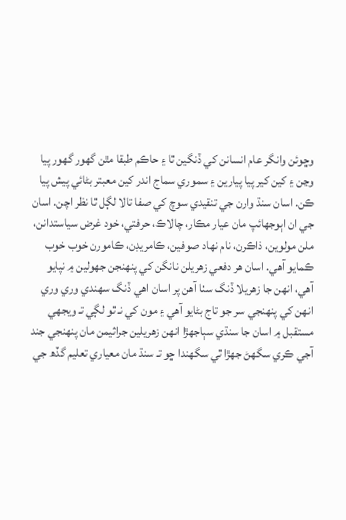وڇوئن وانگر عام انسانن کي ڏنگين ٿا ۽ حاڪم طبقا مٿن گھور گھور پيا وڃن ۽ کين کير پيا پيارين ۽ سموري سماج اندر کين معبتر بڻائي پيش پيا ڪن. اسان سنڌ وارن جي تنقيدي سوچ کي صفا تالا لڳل ٿا نظر اچن. اسان جي ان اٻوجھائپ مان عيار مڪار، چالاڪ، حرفتي، خود غرض سياستدانن، ملن مولوين، ذاڪرن، نام نھاد صوفين، ڪامريڊن، ڪامورن خوب خوب ڪمايو آھي. اسان ھر دفعي زھريلن نانگن کي پنھنجن جھولين ۾ نپايو آھي، انھن جا زھريلا ڏنگ سٺا آھن پر اسان اھي ڏنگ سھندي وري وري انھن کي پنھنجي سر جو تاج بڻايو آھي ۽ مون کي نـ ٿو لڳي تـ ويجھي مستقبل ۾ اسان جا سنڌي سٻاجھڙا انھن زھريلين جراثيمن مان پنھنجي جند آجي ڪري سگھڻ جھڙا ٿي سگھندا ڇو تـ سنڌ مان معياري تعليم گڏھ جي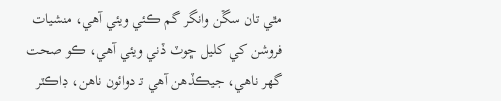مٿي تان سڱن وانگر گم ڪئي ويئي آھي، منشيات فروشن کي کليل ڇوٽ ڏني ويئي آھي، ڪو صحت گهر ناھي، جيڪڏھن آھي تـ دوائون ناھن، ڊاڪٽر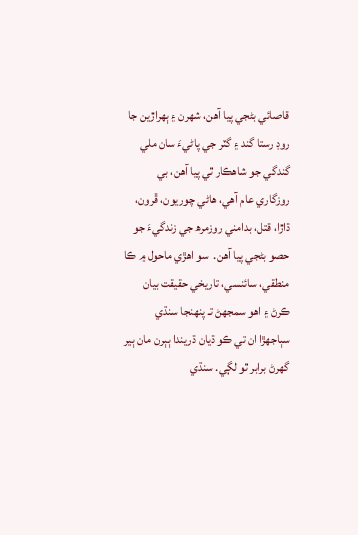قاصائي بڻجي پيا آھن، شھرن ۽ ٻھراڙين جا روڊ رستا گند ۽ گٽر جي پاڻيءَ سان ملي گندگي جو شاھڪار ٿي پيا آھن، بي روزگاري عام آھي، ھاڻي چوريون، ڦرون، ڌاڙا، قتل، بدامني روزمرھ جي زندگيءَ جو حصو بڻجي پيا آھن.  سو اھڙي ماحول ۾ ڪا منطقي، سائنسي، تاريخي حقيقت بيان ڪرڻ ۽ اھو سمجھڻ تـ پنھنجا سنڌي سٻاجھڙا ان تي ڪو ڌيان ڌريندا ٻٻرن مان ٻير گھرڻ برابر ٿو لڳي. سنڌي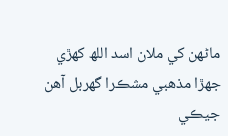ماڻھن کي ملان اسد اللھ کھڙي جھڙا مذھبي مشڪرا گھربل آھن جيڪي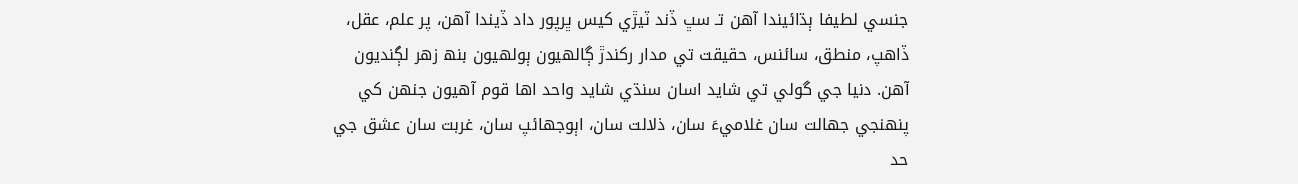جنسي لطيفا ٻڌائيندا آھن تـ سڀ ڏند ٽيڙي کيس ڀرپور داد ڏيندا آھن، پر علم، عقل، ڏاھپ، منطق، سائنس، حقيقت تي مدار رکندڙ ڳالھيون ٻولھيون بنھ زھر لڳنديون آھن. دنيا جي گولي تي شايد اسان سنڌي شايد واحد اھا قوم آھيون جنھن کي پنھنجي جھالت سان غلاميءَ سان، ذلالت سان، اٻوجھائپ سان، غربت سان عشق جي حد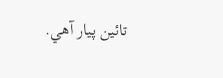تائين پيار آھي.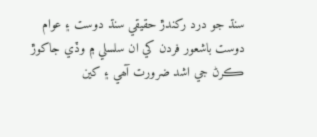سنڌ جو درد رکندڙ حقيقي سنڌ دوست ۽ عوام دوست باشعور فردن کي ان سلسلي ۾ وڏي جاکوڙ ڪرڻ جي اشد ضرورت آھي ۽ کين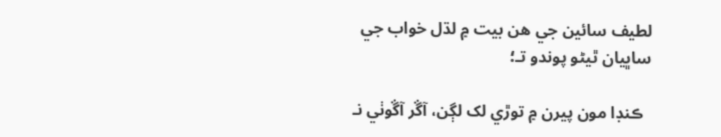لطيف سائين جي ھن بيت ۾ لڌل خواب جي ساڀيان ٿيڻو پوندو تـ؛

  ڪنڊا مون پيرن ۾ توڙي لک لڳن، آڱر آڱوٺي نـ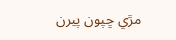مڙي ڇپون پيرن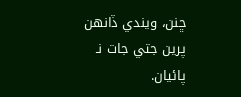ڇنن، ويندي ڏانھن پرين جتي جات نـ پائيان.